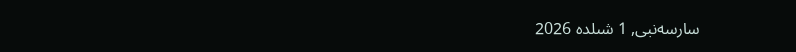سارسەنبى, 1 شىلدە 2026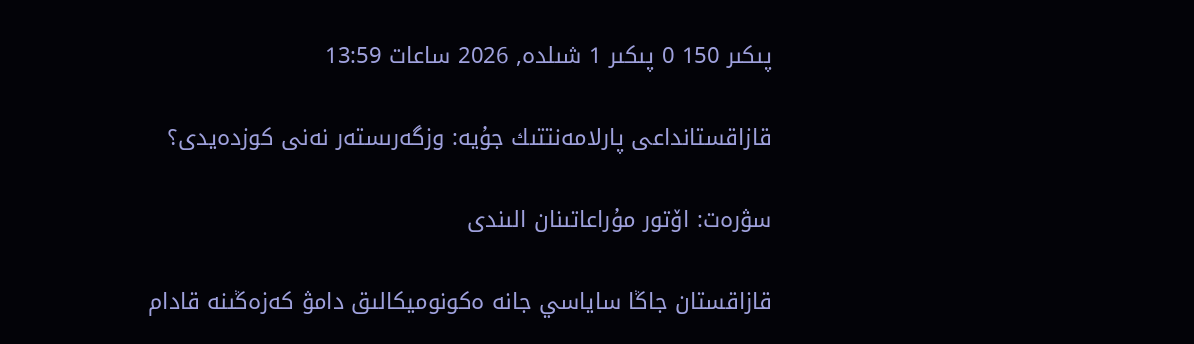پىكىر 150 0 پىكىر 1 شىلدە, 2026 ساعات 13:59

قازاقستانداعى پارلامەنتتىك جۇيە: وزگەرىستەر نەنى كوزدەيدى؟

سۋرەت: اۆتور مۇراعاتىنان الىندى

قازاقستان جاڭا ساياسي جانە ەكونوميكالىق دامۋ كەزەڭىنە قادام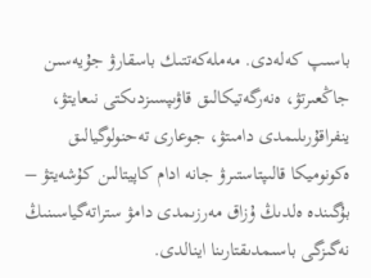باسىپ كەلەدى. مەملەكەتتىك باسقارۋ جۇيەسىن جاڭعىرتۋ، ەنەرگەتيكالىق قاۋىپسىزدىكتى نىعايتۋ، ينفراقۇرىلىمدى دامىتۋ، جوعارى تەحنولوگيالىق ەكونوميكا قالىپتاستىرۋ جانە ادام كاپيتالىن كۇشەيتۋ – بۇگىندە ەلدىڭ ۇزاق مەرزىمدى دامۋ ستراتەگياسىنىڭ نەگىزگى باسىمدىقتارىنا اينالدى.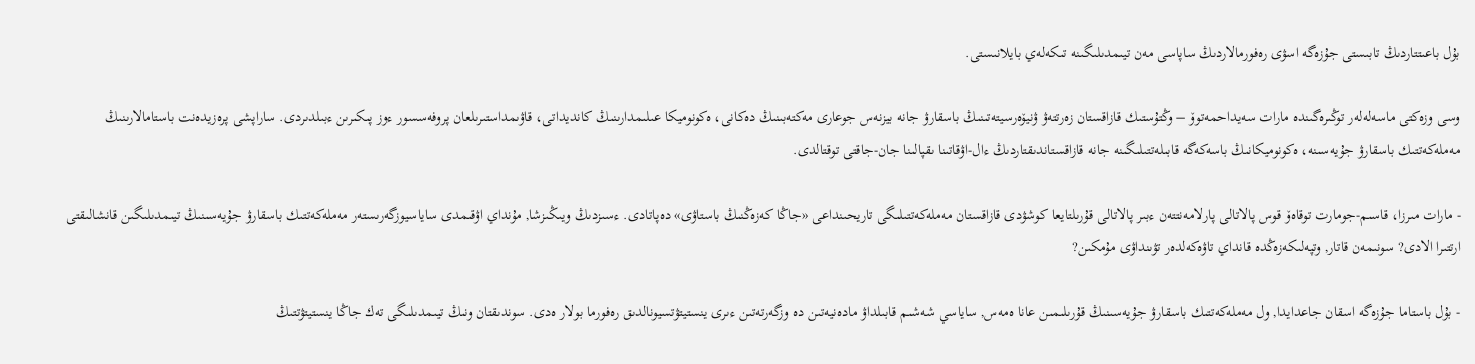بۇل باعىتتاردىڭ تابىستى جۇزەگە اسۋى رەفورمالاردىڭ ساپاسى مەن تيىمدىلىگىنە تىكەلەي بايلانىستى.

وسى وزەكتى ماسەلەلەر توڭىرەگىندە مارات سەيداحمەتوۆ – وڭتۇستىك قازاقستان زەرتتەۋ ۋنيۆەرسيتەتىنىڭ باسقارۋ جانە بيزنەس جوعارى مەكتەبىنىڭ دەكانى، ەكونوميكا عىلىمدارىنىڭ كانديداتى، قاۋىمداستىرىلعان پروفەسسور ءوز پىكىرىن ءبىلدىردى. ساراپشى پرەزيدەنت باستامالارىنىڭ مەملەكەتتىك باسقارۋ جۇيەسىنە، ەكونوميكانىڭ باسەكەگە قابىلەتتىلىگىنە جانە قازاقستاندىقتاردىڭ ءال-اۋقاتىنا ىقپالىنا جان-جاقتى توقتالدى.

- مارات مىرزا، قاسىم-جومارت توقاەۆ قوس پالاتالى پارلامەنتتەن ءبىر پالاتالى قۇرىلتايعا كوشۋدى قازاقستان مەملەكەتتىلىگى تاريحىنداعى «جاڭا كەزەڭنىڭ باستاۋى» دەپاتادى. ءسىزدىڭ ويىڭىزشا, مۇنداي اۋقىمدى ساياسيوزگەرىستەر مەملەكەتتىك باسقارۋ جۇيەسىنىڭ تيىمدىلىگىن قانشالىقتى ارتتىرا الادى? سونىمەن قاتار, وتپەلىكەزەڭدە قانداي تاۋەكەلدەر تۋىنداۋى مۇمكىن?

- بۇل باستاما جۇزەگە اسقان جاعدايدا, ول مەملەكەتتىك باسقارۋ جۇيەسىنىڭ قۇرىلىمىن عانا ەمەس, ساياسي شەشىم قابىلداۋ مادەنيەتىن دە وزگەرتەتىن ءىرى ينستيتۋتسيونالدىق رەفورما بولار ەدى. سوندىقتان ونىڭ تيىمدىلىگى تەك جاڭا ينستيتۋتتىڭ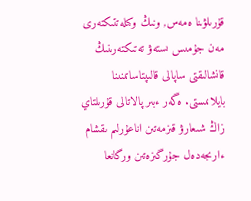قۇرىلۋىنا ەمەس, ونىڭ وكىلەتتىكتەرى مەن جۇمىس ىستەۋ تەتىكتەرىنىڭ قانشالىقتى ساپالى قالىپتاساتىنىنا بايلانىستى. ەگەر ءبىر پالاتالى قۇرىلتاي زاڭ شىعارۋ قىزمەتىن اناعۇرلىم ىقشام ءارىجەدەل جۇرگىزەتىن ورگانعا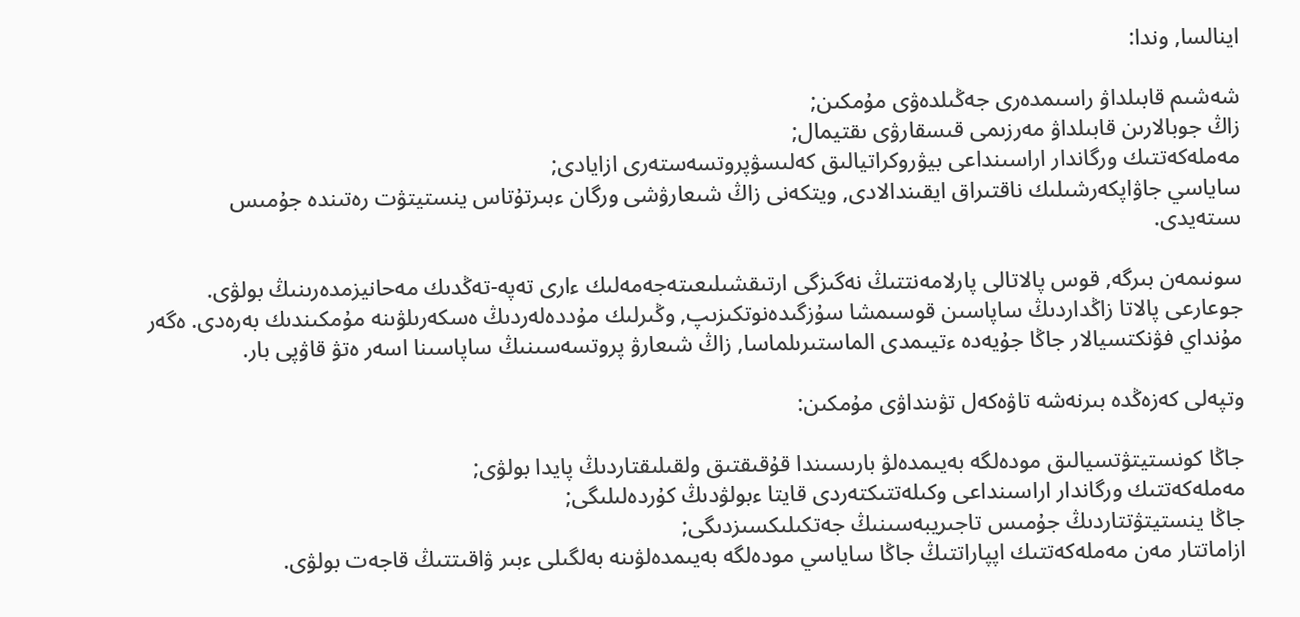اينالسا, وندا:

شەشىم قابىلداۋ راسىمدەرى جەڭىلدەۋى مۇمكىن;
زاڭ جوبالارىن قابىلداۋ مەرزىمى قىسقارۋى ىقتيمال;
مەملەكەتتىك ورگاندار اراسىنداعى بيۋروكراتيالىق كەلىسۋپروتسەستەرى ازايادى;
ساياسي جاۋاپكەرشىلىك ناقتىراق ايقىندالادى, ويتكەنى زاڭ شىعارۋشى ورگان ءبىرتۇتاس ينستيتۋت رەتىندە جۇمىس ىستەيدى.

سونىمەن بىرگە, قوس پالاتالى پارلامەنتتىڭ نەگىزگى ارتىقشىلىعىتەجەمەلىك ءارى تەپە-تەڭدىك مەحانيزمدەرىنىڭ بولۋى. جوعارعى پالاتا زاڭداردىڭ ساپاسىن قوسىمشا سۇزگىدەنوتكىزىپ, وڭىرلىك مۇددەلەردىڭ ەسكەرىلۋىنە مۇمكىندىك بەرەدى. ەگەر مۇنداي فۋنكتسيالار جاڭا جۇيەدە ءتيىمدى الماستىرىلماسا, زاڭ شىعارۋ پروتسەسىنىڭ ساپاسىنا اسەر ەتۋ قاۋپى بار.

وتپەلى كەزەڭدە بىرنەشە تاۋەكەل تۋىنداۋى مۇمكىن:

جاڭا كونستيتۋتسيالىق مودەلگە بەيىمدەلۋ بارىسىندا قۇقىقتىق ولقىلىقتاردىڭ پايدا بولۋى;
مەملەكەتتىك ورگاندار اراسىنداعى وكىلەتتىكتەردى قايتا ءبولۋدىڭ كۇردەلىلىگى;
جاڭا ينستيتۋتتاردىڭ جۇمىس تاجىريبەسىنىڭ جەتكىلىكسىزدىگى;
ازاماتتار مەن مەملەكەتتىك اپپاراتتىڭ جاڭا ساياسي مودەلگە بەيىمدەلۋىنە بەلگىلى ءبىر ۋاقىتتىڭ قاجەت بولۋى.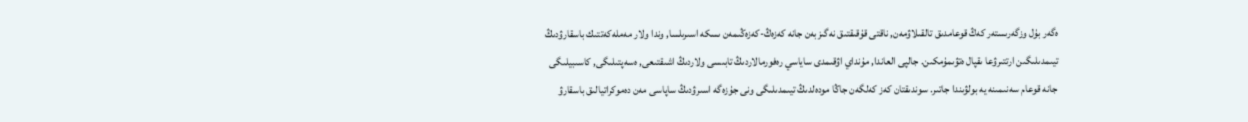ەگەر بۇل وزگەرىستەر كەڭ قوعامدىق تالقىلاۋمەن, ناقتى قۇقىقتىق نەگىزبەن جانە كەزەڭ-كەزەڭىمەن ىسكە اسىرىلسا, وندا ولار مەملەكەتتىك باسقارۋدىڭ تيىمدىلىگىن ارتتىرۋعا ىقپال ەتۋىمۇمكىن. جالپى العاندا, مۇنداي اۋقىمدى ساياسي رەفورمالاردىڭ تابىسى ولاردىڭ اشىقتىعى, ەسەپتىلىگى, كاسىبيلىگى جانە قوعام سەنىمىنە يە بولۋىندا جاتىر. سوندىقتان كەز كەلگەن جاڭا مودەلدىڭ تيىمدىلىگى ونى جۇزەگە اسىرۋدىڭ ساپاسى مەن دەموكراتيالىق باسقارۋ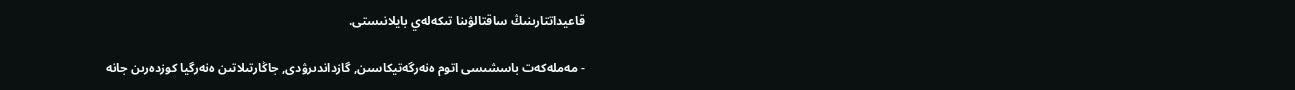قاعيداتتارىنىڭ ساقتالۋىنا تىكەلەي بايلانىستى.

- مەملەكەت باسشىسى اتوم ەنەرگەتيكاسىن, گازداندىرۋدى, جاڭارتىلاتىن ەنەرگيا كوزدەرىن جانە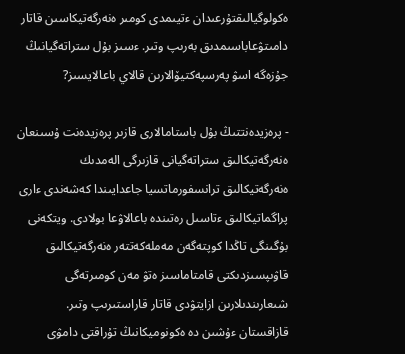ەكولوگيالىقتۇرعىدان ءتيىمدى كومىر ەنەرگەتيكاسىن قاتار دامىتۋعاباسىمدىق بەرىپ وتىر. ءسىز بۇل ستراتەگيانىڭ جۇزەگە اسۋ پەرسپەكتيۆالارىن قالاي باعالايسىز?

- پرەزيدەنتتىڭ بۇل باستامالارى قازىر پرەزيدەنت ۇسىنعان ەنەرگەتيكالىق ستراتەگيانى قازىرگى الەمدىك ەنەرگەتيكالىق ترانسفورماتسيا جاعدايىندا كەشەندى ءارى پراگماتيكالىق ءتاسىل رەتىندە باعالاۋعا بولادى. ويتكەنى بۇگىنگى تاڭدا كوپتەگەن مەملەكەتتەر ەنەرگەتيكالىق قاۋىپسىزدىكتى قامتاماسىز ەتۋ مەن كومىرتەگى شىعارىندىلارىن ازايتۋدى قاتار قاراستىرىپ وتىر. قازاقستان ءۇشىن دە ەكونوميكانىڭ تۇراقتى دامۋى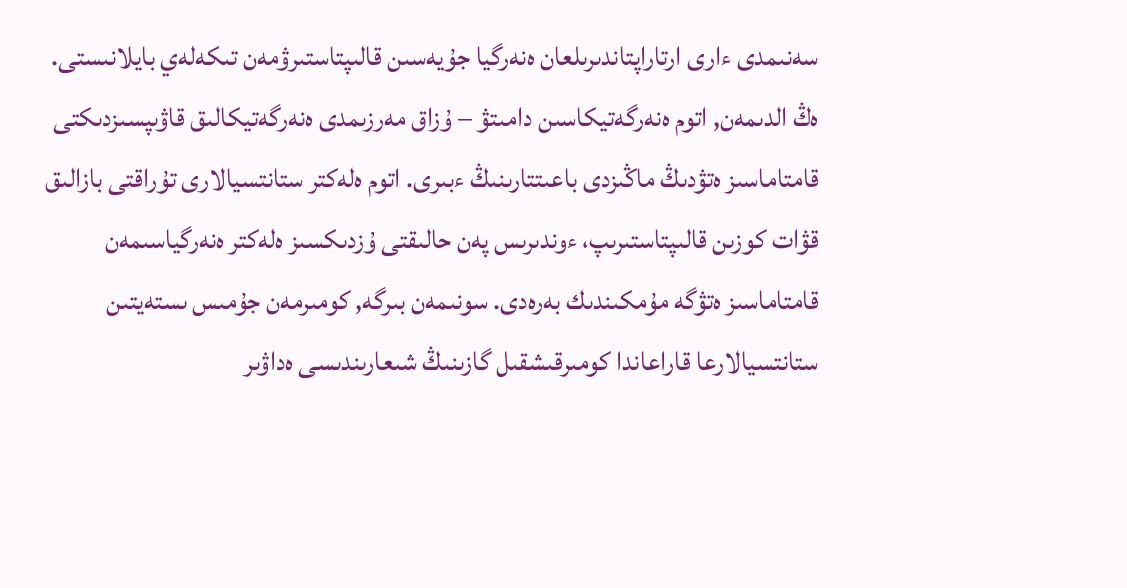سەنىمدى ءارى ارتاراپتاندىرىلعان ەنەرگيا جۇيەسىن قالىپتاستىرۋمەن تىكەلەي بايلانىستى. ەڭ الدىمەن, اتوم ەنەرگەتيكاسىن دامىتۋ – ۇزاق مەرزىمدى ەنەرگەتيكالىق قاۋىپسىزدىكتى قامتاماسىز ەتۋدىڭ ماڭىزدى باعىتتارىنىڭ ءبىرى. اتوم ەلەكتر ستانتسيالارى تۇراقتى بازالىق قۋات كوزىن قالىپتاستىرىپ، ءوندىرىس پەن حالىقتى ۇزدىكسىز ەلەكتر ەنەرگياسىمەن قامتاماسىز ەتۋگە مۇمكىندىك بەرەدى. سونىمەن بىرگە, كومىرمەن جۇمىس ىستەيتىن ستانتسيالارعا قاراعاندا كومىرقىشقىل گازىنىڭ شىعارىندىسى ەداۋىر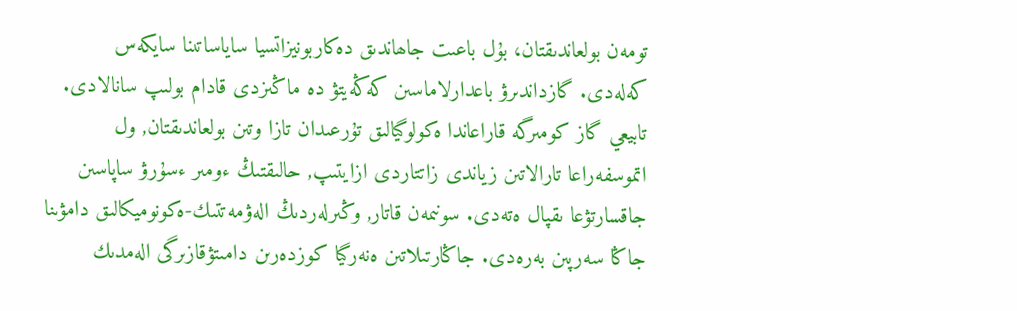تومەن بولعاندىقتان، بۇل باعىت جاھاندىق دەكاربونيزاتسيا ساياساتىنا سايكەس كەلەدى. گازداندىرۋ باعدارلاماسىن كەڭەيتۋ دە ماڭىزدى قادام بولىپ سانالادى. تابيعي گاز كومىرگە قاراعاندا ەكولوگيالىق تۇرعىدان تازا وتىن بولعاندىقتان, ول اتموسفەراعا تارالاتىن زياندى زاتتاردى ازايتىپ, حالىقتىڭ ءومىر ءسۇرۋ ساپاسىن جاقسارتۋعا ىقپال ەتەدى. سونىمەن قاتار, وڭىرلەردىڭ الەۋمەتتىك-ەكونوميكالىق دامۋىنا جاڭا سەرپىن بەرەدى. جاڭارتىلاتىن ەنەرگيا كوزدەرىن دامىتۋقازىرگى الەمدىك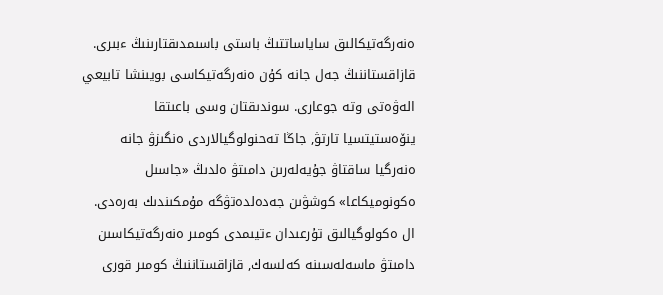ەنەرگەتيكالىق ساياساتتىڭ باستى باسىمدىقتارىنىڭ ءبىرى. قازاقستاننىڭ جەل جانە كۇن ەنەرگەتيكاسى بويىنشا تابيعي الەۋەتى وتە جوعارى. سوندىقتان وسى باعىتقا ينۆەستيتسيا تارتۋ, جاڭا تەحنولوگيالاردى ەنگىزۋ جانە ەنەرگيا ساقتاۋ جۇيەلەرىن دامىتۋ ەلدىڭ «جاسىل ەكونوميكاعا» كوشۋىن جەدەلدەتۋگە مۇمكىندىك بەرەدى. ال ەكولوگيالىق تۇرعىدان ءتيىمدى كومىر ەنەرگەتيكاسىن دامىتۋ ماسەلەسىنە كەلسەك, قازاقستاننىڭ كومىر قورى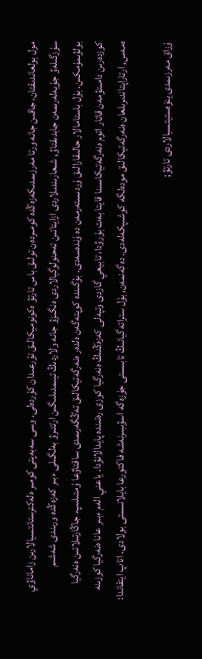مول بولعاندىقتان، جاقىن جانە ورتا مەرزىمدىكەزەڭدە كومىردەن تولىق باس تارتۋ ەكونوميكالىق تۇرعىدان كۇردەلى. وسى سەبەپتى كومىر ەلەكترستانتسيالارىن زاماناۋي سۇزگىلەۋ جۇيەلەرىمەن جابدىقتاۋ, شىعارىندىلاردى ازايتاتىن تەحنولوگيالاردى ەنگىزۋ جانە ولاردىڭ تيىمدىلىگىن ارتتىرۋ بەلگىلى ءبىر كەزەڭدە ورىندى شەشىم بولۋىمۇمكىن. بۇل باستامالار حالىقارالىق ۇردىستەرمەن دە ۇندەسەدى. بۇگىندە كوپتەگەن ەلدەر ەنەرگەتيكالىق تەڭگەرىمدى ساقتاۋعا ۇمتىلىپ، جاڭارتىلاتىن ەنەرگيا كوزدەرىن دامىتۋمەن قاتار اتوم ەنەرگەتيكاسىنا قايتا بەت بۇرۋدا، تابيعي گازدى وتپەلى كەزەڭنىڭ ەنەرگيا كوزى رەتىندە پايدالانۋدا. ياعني الەم ءبىر عانا ەنەرگيا كوزىنە ەمەس, ارتاراپتاندىرىلعان ەنەرگەتيكالىق مودەلگە كوشىپكەلەدى. دەگەنمەن, بۇل ستراتەگيانىڭ تابىستى جۇزەگە اسۋىبىرنەشە فاكتورعا بايلانىستى بولادى. اتاپ ايتقاندا:

ۇزاق مەرزىمدى ينۆەستيتسيالاردى تارتۋ;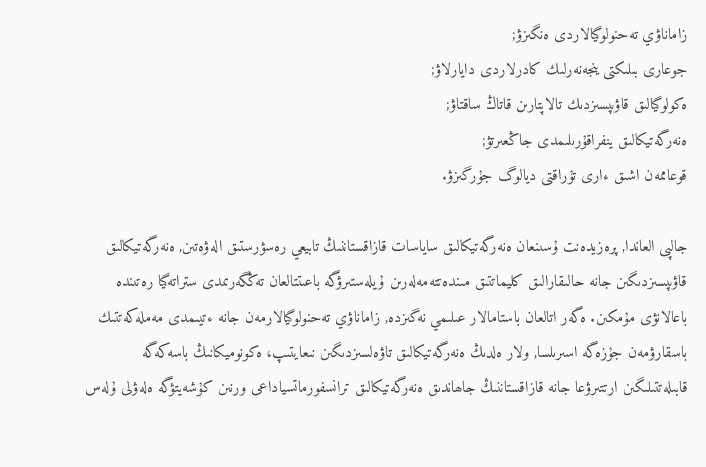زاماناۋي تەحنولوگيالاردى ەنگىزۋ;
جوعارى بىلىكتى ينجەنەرلىك كادرلاردى دايارلاۋ;
ەكولوگيالىق قاۋىپسىزدىك تالاپتارىن قاتاڭ ساقتاۋ;
ەنەرگەتيكالىق ينفراقۇرىلىمدى جاڭعىرتۋ;
قوعاممەن اشىق ءارى تۇراقتى ديالوگ جۇرگىزۋ.

جالپى العاندا, پرەزيدەنت ۇسىنعان ەنەرگەتيكالىق ساياسات قازاقستاننىڭ تابيعي رەسۋرستىق الەۋەتىن, ەنەرگەتيكالىق قاۋىپسىزدىگىن جانە حالىقارالىق كليماتتىق مىندەتتەمەلەرىن ۇيلەستىرۋگە باعىتتالعان تەڭگەرىمدى ستراتەگيا رەتىندە باعالانۋى مۇمكىن. ەگەر اتالعان باستامالار عىلىمي نەگىزدە, زاماناۋي تەحنولوگيالارمەن جانە ءتيىمدى مەملەكەتتىك باسقارۋمەن جۇزەگە اسىرىلسا, ولار ەلدىڭ ەنەرگەتيكالىق تاۋەلسىزدىگىن نىعايتىپ، ەكونوميكانىڭ باسەكەگە قابىلەتتىلىگىن ارتتىرۋعا جانە قازاقستاننىڭ جاھاندىق ەنەرگەتيكالىق ترانسفورماتسياداعى ورنىن كۇشەيتۋگە ەلەۋلى ۇلەس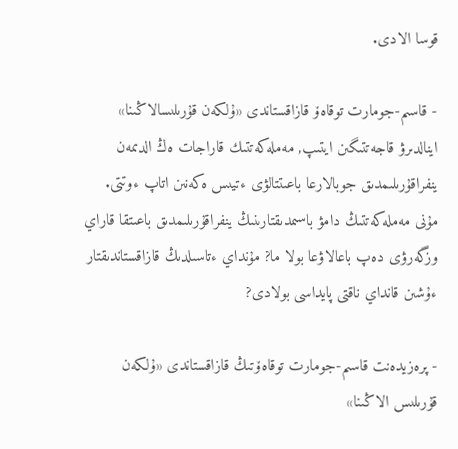قوسا الادى.

- قاسىم-جومارت توقاەۆ قازاقستاندى «ۇلكەن قۇرىلىسالاڭىنا» اينالدىرۋ قاجەتتىگىن ايتىپ, مەملەكەتتىك قاراجات ەڭ الدىمەن ينفراقۇرىلىمدىق جوبالارعا باعىتتالۋى ءتيىس ەكەنىن اتاپ ءوتتى. مۇنى مەملەكەتتىڭ دامۋ باسىمدىقتارىنىڭ ينفراقۇرىلىمدىق باعىتقا قاراي وزگەرۋى دەپ باعالاۋعا بولا ما? مۇنداي ءتاسىلدىڭ قازاقستاندىقتار ءۇشىن قانداي ناقتى پايداسى بولادى?

- پرەزيدەنت قاسىم-جومارت توقاەۆتىڭ قازاقستاندى «ۇلكەن قۇرىلىس الاڭىنا»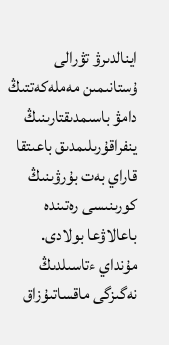اينالدىرۋ تۋرالى ۇستانىمىن مەملەكەتتىڭ دامۋ باسىمدىقتارىنىڭ ينفراقۇرىلىمدىق باعىتقا قاراي بەت بۇرۋىنىڭ كورىنىسى رەتىندە باعالاۋعا بولادى. مۇنداي ءتاسىلدىڭ نەگىزگى ماقساتىۇزاق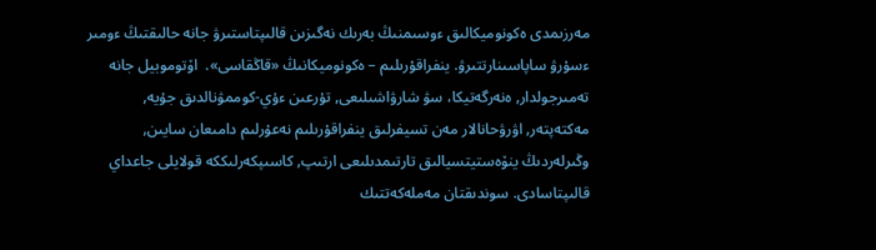مەرزىمدى ەكونوميكالىق ءوسىمنىڭ بەرىك نەگىزىن قالىپتاستىرۋ جانە حالىقتىڭ ءومىر ءسۇرۋ ساپاسىنارتتىرۋ. ينفراقۇرىلىم – ەكونوميكانىڭ «قاڭقاسى».  اۆتوموبيل جانە تەمىرجولدار, ەنەرگەتيكا، سۋ شارۋاشىلىعى, تۇرعىن ءۇي-كوممۋنالدىق جۇيە, مەكتەپتەر, اۋرۋحانالار مەن تسيفرلىق ينفراقۇرىلىم نەعۇرلىم دامىعان سايىن, وڭىرلەردىڭ ينۆەستيتسيالىق تارتىمدىلىعى ارتىپ, كاسىپكەرلىككە قولايلى جاعداي قالىپتاسادى. سوندىقتان مەملەكەتتىك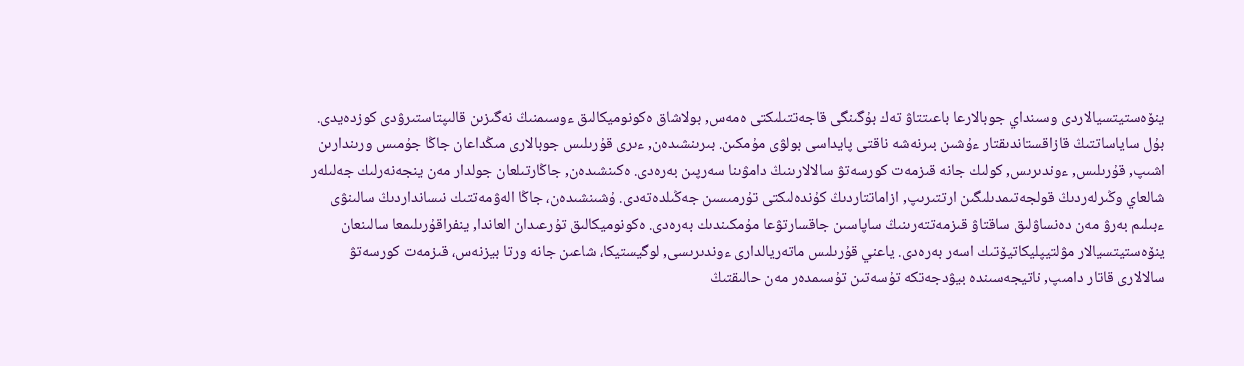ينۆەستيتسيالاردى وسىنداي جوبالارعا باعىتتاۋ تەك بۇگىنگى قاجەتتىلىكتى ەمەس, بولاشاق ەكونوميكالىق ءوسىمنىڭ نەگىزىن قالىپتاستىرۋدى كوزدەيدى. بۇل ساياساتتىڭ قازاقستاندىقتار ءۇشىن بىرنەشە ناقتى پايداسى بولۋى مۇمكىن. بىرىنشىدەن, ءىرى قۇرىلىس جوبالارى مىڭداعان جاڭا جۇمىس ورىندارىن اشىپ, قۇرىلىس, ءوندىرىس, كولىك جانە قىزمەت كورسەتۋ سالالارىنىڭ دامۋىنا سەرپىن بەرەدى. ەكىنشىدەن, جاڭارتىلعان جولدار مەن ينجەنەرلىك جەلىلەر شالعاي وڭىرلەردىڭ قولجەتىمدىلىگىن ارتتىرىپ, ازاماتتاردىڭ كۇندەلىكتى تۇرمىسىن جەڭىلدەتەدى. ۇشىنشىدەن، جاڭا الەۋمەتتىك نىسانداردىڭ سالىنۋى ءبىلىم بەرۋ مەن دەنساۋلىق ساقتاۋ قىزمەتتەرىنىڭ ساپاسىن جاقسارتۋعا مۇمكىندىك بەرەدى. ەكونوميكالىق تۇرعىدان العاندا, ينفراقۇرىلىمعا سالىنعان ينۆەستيتسيالار مۋلتيپليكاتيۆتىك اسەر بەرەدى. ياعني قۇرىلىس ماتەريالدارى ءوندىرىسى, لوگيستيكا، شاعىن جانە ورتا بيزنەس، قىزمەت كورسەتۋ سالالارى قاتار دامىپ, ناتيجەسىندە بيۋدجەتكە تۇسەتىن تۇسىمدەر مەن حالىقتىڭ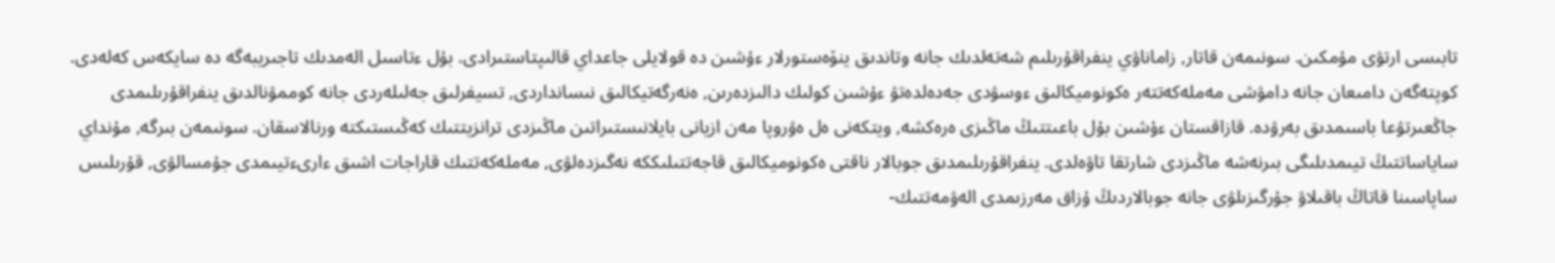تابىسى ارتۋى مۇمكىن. سونىمەن قاتار, زاماناۋي ينفراقۇرىلىم شەتەلدىك جانە وتاندىق ينۆەستورلار ءۇشىن دە قولايلى جاعداي قالىپتاستىرادى. بۇل ءتاسىل الەمدىك تاجىريبەگە دە سايكەس كەلەدى. كوپتەگەن دامىعان جانە دامۋشى مەملەكەتتەر ەكونوميكالىق ءوسۋدى جەدەلدەتۋ ءۇشىن كولىك دالىزدەرىن, ەنەرگەتيكالىق نىسانداردى, تسيفرلىق جەلىلەردى جانە كوممۋنالدىق ينفراقۇرىلىمدى جاڭعىرتۋعا باسىمدىق بەرۋدە. قازاقستان ءۇشىن بۇل باعىتتىڭ ماڭىزى ەرەكشە, ويتكەنى ەل ەۋروپا مەن ازيانى بايلانىستىراتىن ماڭىزدى ترانزيتتىك كەڭىستىكتە ورنالاسقان. سونىمەن بىرگە, مۇنداي ساياساتتىڭ تيىمدىلىگى بىرنەشە ماڭىزدى شارتقا تاۋەلدى. ينفراقۇرىلىمدىق جوبالار ناقتى ەكونوميكالىق قاجەتتىلىككە نەگىزدەلۋى, مەملەكەتتىك قاراجات اشىق ءارىءتيىمدى جۇمسالۋى, قۇرىلىس ساپاسىنا قاتاڭ باقىلاۋ جۇرگىزىلۋى جانە جوبالاردىڭ ۇزاق مەرزىمدى الەۋمەتتىك-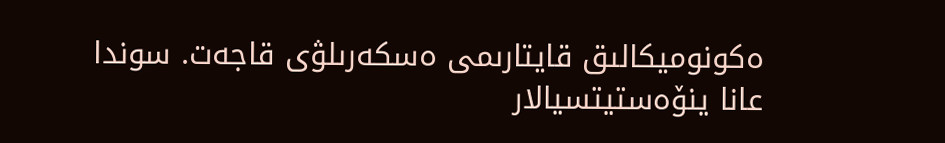ەكونوميكالىق قايتارىمى ەسكەرىلۋى قاجەت. سوندا عانا ينۆەستيتسيالار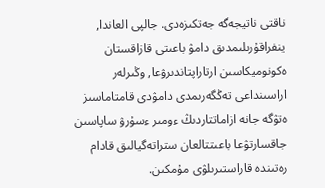ناقتى ناتيجەگە جەتكىزەدى. جالپى العاندا, ينفراقۇرىلىمدىق دامۋ باعىتى قازاقستان ەكونوميكاسىن ارتاراپتاندىرۋعا, وڭىرلەر اراسىنداعى تەڭگەرىمدى دامۋدى قامتاماسىز ەتۋگە جانە ازاماتتاردىڭ ءومىر ءسۇرۋ ساپاسىن جاقسارتۋعا باعىتتالعان ستراتەگيالىق قادام رەتىندە قاراستىرىلۋى مۇمكىن.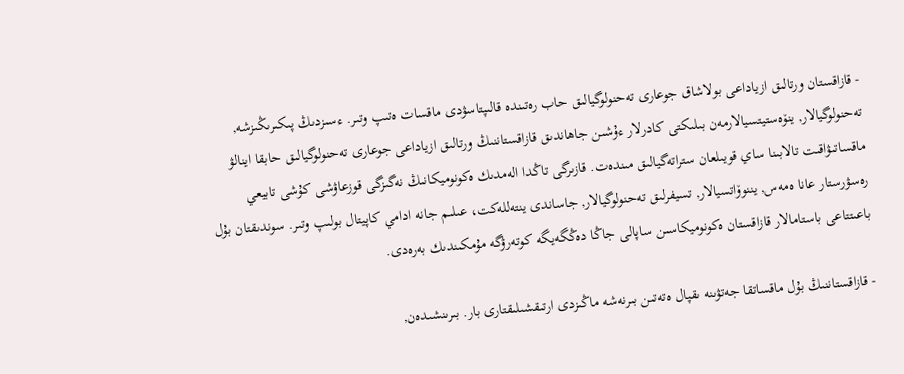- قازاقستان ورتالىق ازياداعى بولاشاق جوعارى تەحنولوگيالىق حاب رەتىندە قالىپتاسۋدى ماقسات ەتىپ وتىر. ءسىزدىڭ پىكىرىڭىزشە, تەحنولوگيالار, ينۆەستيتسيالارمەن بىلىكتى كادرلار ءۇشىن جاھاندىق قازاقستاننىڭ ورتالىق ازياداعى جوعارى تەحنولوگيالىق حابقا اينالۋ ماقساتىۋاقىت تالابىنا ساي قويىلعان ستراتەگيالىق مىندەت. قازىرگى تاڭدا الەمدىك ەكونوميكانىڭ نەگىزگى قوزعاۋشى كۇشى تابيعي رەسۋرستار عانا ەمەس, يننوۆاتسيالار, تسيفرلىق تەحنولوگيالار, جاساندى ينتەللەكت، عىلىم جانە ادامي كاپيتال بولىپ وتىر. سوندىقتان بۇل باعىتتاعى باستامالار قازاقستان ەكونوميكاسىن ساپالى جاڭا دەڭگەيگە كوتەرۋگە مۇمكىندىك بەرەدى.

- قازاقستاننىڭ بۇل ماقساتقا جەتۋىنە ىقپال ەتەتىن بىرنەشە ماڭىزدى ارتىقشىلىقتارى بار. بىرىنشىدەن,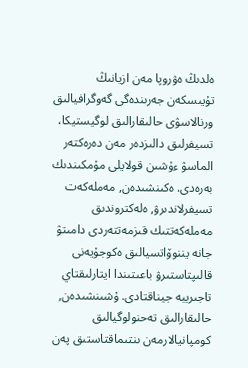ەلدىڭ ەۋروپا مەن ازيانىڭ تۇيىسكەن جەرىندەگى گەوگرافيالىق ورنالاسۋى حالىقارالىق لوگيستيكا، تسيفرلىق دالىزدەر مەن دەرەكتەر الماسۋ ءۇشىن قولايلى مۇمكىندىك بەرەدى. ەكىنشىدەن, مەملەكەت تسيفرلاندىرۋ, ەلەكتروندىق مەملەكەتتىك قىزمەتتەردى دامىتۋ جانە يننوۆاتسيالىق ەكوجۇيەنى قالىپتاستىرۋ باعىتىندا ايتارلىقتاي تاجىريبە جيناقتادى. ۇشىنشىدەن, حالىقارالىق تەحنولوگيالىق كومپانيالارمەن ىنتىماقتاستىق پەن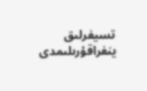تسيفرلىق ينفراقۇرىلىمدى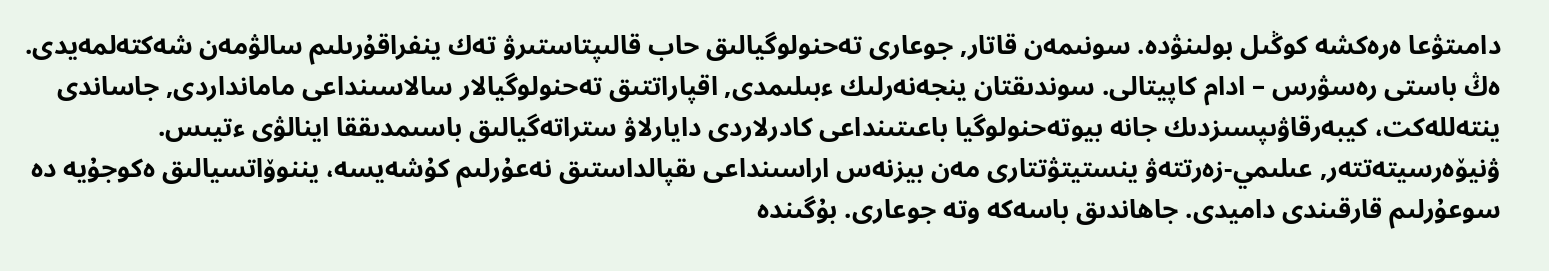دامىتۋعا ەرەكشە كوڭىل بولىنۋدە. سونىمەن قاتار, جوعارى تەحنولوگيالىق حاب قالىپتاستىرۋ تەك ينفراقۇرىلىم سالۋمەن شەكتەلمەيدى. ەڭ باستى رەسۋرس – ادام كاپيتالى. سوندىقتان ينجەنەرلىك ءبىلىمدى, اقپاراتتىق تەحنولوگيالار سالاسىنداعى مامانداردى, جاساندى ينتەللەكت، كيبەرقاۋىپسىزدىك جانە بيوتەحنولوگيا باعىتىنداعى كادرلاردى دايارلاۋ ستراتەگيالىق باسىمدىققا اينالۋى ءتيىس. ۋنيۆەرسيتەتتەر, عىلىمي-زەرتتەۋ ينستيتۋتتارى مەن بيزنەس اراسىنداعى ىقپالداستىق نەعۇرلىم كۇشەيسە، يننوۆاتسيالىق ەكوجۇيە دە سوعۇرلىم قارقىندى داميدى. جاھاندىق باسەكە وتە جوعارى. بۇگىندە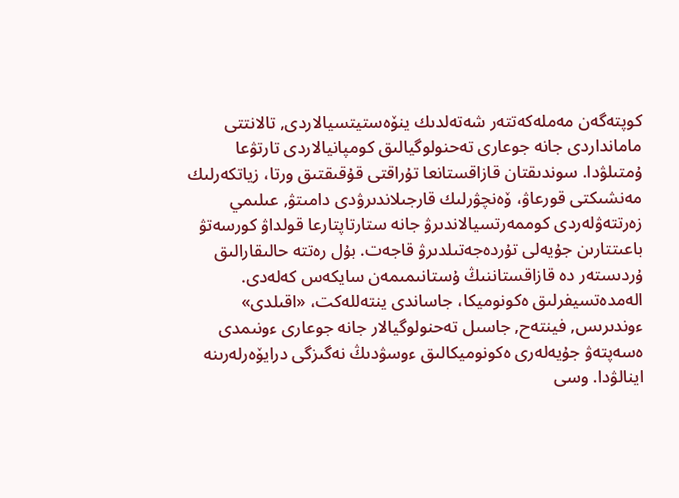كوپتەگەن مەملەكەتتەر شەتەلدىك ينۆەستيتسيالاردى, تالانتتى مامانداردى جانە جوعارى تەحنولوگيالىق كومپانيالاردى تارتۋعا ۇمتىلۋدا. سوندىقتان قازاقستانعا تۇراقتى قۇقىقتىق ورتا، زياتكەرلىك مەنشىكتى قورعاۋ، ۆەنچۋرلىك قارجىلاندىرۋدى دامىتۋ, عىلىمي زەرتتەۋلەردى كوممەرتسيالاندىرۋ جانە ستارتاپتارعا قولداۋ كورسەتۋ باعىتتارىن جۇيەلى تۇردەجەتىلدىرۋ قاجەت. بۇل رەتتە حالىقارالىق ۇردىستەر دە قازاقستاننىڭ ۇستانىمىمەن سايكەس كەلەدى. الەمدەتسيفرلىق ەكونوميكا، جاساندى ينتەللەكت، «اقىلدى» ءوندىرىس, فينتەح, جاسىل تەحنولوگيالار جانە جوعارى ءونىمدى ەسەپتەۋ جۇيەلەرى ەكونوميكالىق ءوسۋدىڭ نەگىزگى درايۆەرلەرىنە اينالۋدا. وسى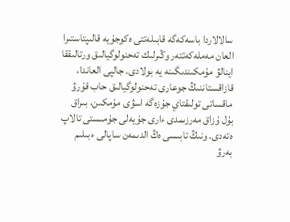سالالاردا باسەكەگە قابىلەتتى ەكوجۇيە قالىپتاستىرا العان مەملەكەتتەر وڭىرلىك تەحنولوگيالىق ورتالىققا اينالۋ مۇمكىندىگىنە يە بولادى. جالپى العاندا، قازاقستاننىڭ جوعارى تەحنولوگيالىق حاب قۇرۋ ماقساتى تولىقتاي جۇزەگە اسۋى مۇمكىن، بىراق بۇل ۇزاق مەرزىمدى ءارى جۇيەلى جۇمىستى تالاپ ەتەدى. ونىڭ تابىسى ەڭ الدىمەن ساپالى ءبىلىم بەرۋ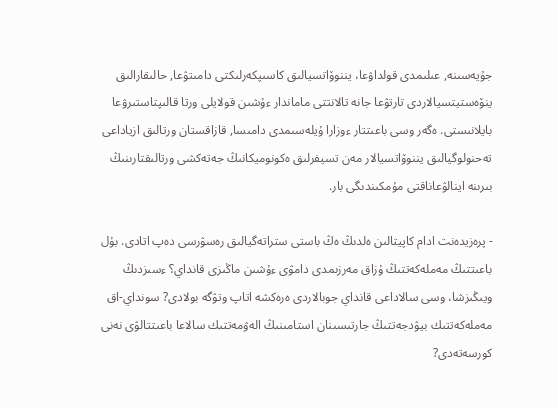جۇيەسىنە, عىلىمدى قولداۋعا، يننوۆاتسيالىق كاسىپكەرلىكتى دامىتۋعا, حالىقارالىق ينۆەستيتسيالاردى تارتۋعا جانە تالانتتى ماماندار ءۇشىن قولايلى ورتا قالىپتاستىرۋعا بايلانىستى. ەگەر وسى باعىتتار ءوزارا ۇيلەسىمدى دامىسا, قازاقستان ورتالىق ازياداعى تەحنولوگيالىق يننوۆاتسيالار مەن تسيفرلىق ەكونوميكانىڭ جەتەكشى ورتالىقتارىنىڭ بىرىنە اينالۋعاناقتى مۇمكىندىگى بار.

- پرەزيدەنت ادام كاپيتالىن ەلدىڭ ەڭ باستى ستراتەگيالىق رەسۋرسى دەپ اتادى. بۇل باعىتتىڭ مەملەكەتتىڭ ۇزاق مەرزىمدى دامۋى ءۇشىن ماڭىزى قانداي؟ ءسىزدىڭ ويىڭىزشا، وسى سالاداعى قانداي جوبالاردى ەرەكشە اتاپ وتۋگە بولادى? سونداي-اق مەملەكەتتىك بيۋدجەتتىڭ جارتىسىنان استامىنىڭ الەۋمەتتىك سالاعا باعىتتالۋى نەنى كورسەتەدى?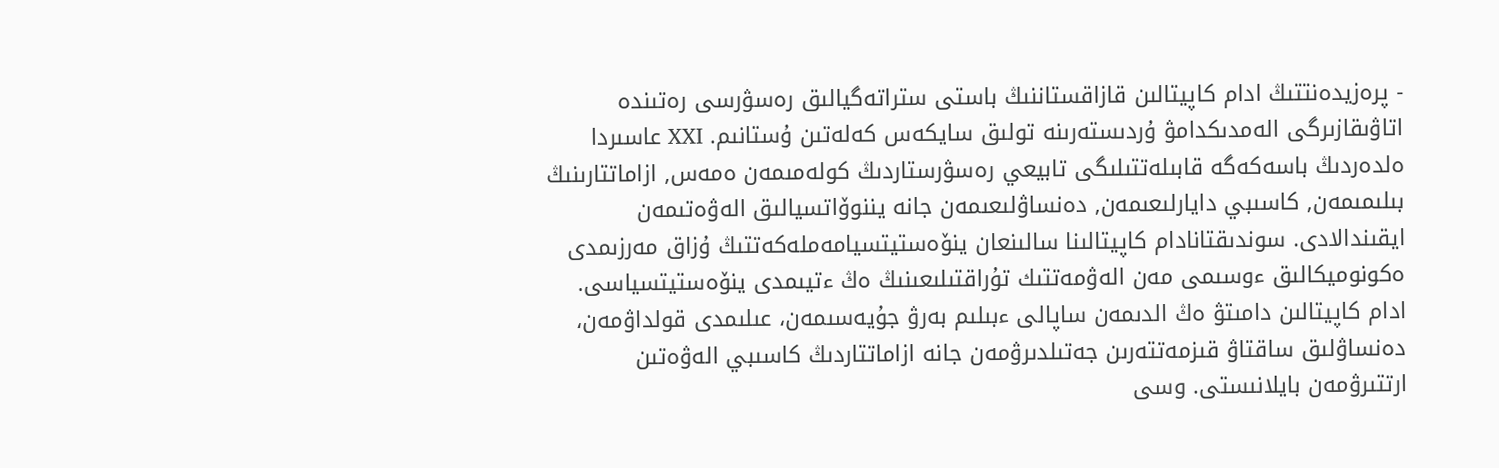- پرەزيدەنتتىڭ ادام كاپيتالىن قازاقستاننىڭ باستى ستراتەگيالىق رەسۋرسى رەتىندە اتاۋىقازىرگى الەمدىكدامۋ ۇردىستەرىنە تولىق سايكەس كەلەتىن ۇستانىم. XXI عاسىردا ەلدەردىڭ باسەكەگە قابىلەتتىلىگى تابيعي رەسۋرستاردىڭ كولەمىمەن ەمەس, ازاماتتارىنىڭ بىلىمىمەن, كاسىبي دايارلىعىمەن, دەنساۋلىعىمەن جانە يننوۆاتسيالىق الەۋەتىمەن ايقىندالادى. سوندىقتانادام كاپيتالىنا سالىنعان ينۆەستيتسيامەملەكەتتىڭ ۇزاق مەرزىمدى ەكونوميكالىق ءوسىمى مەن الەۋمەتتىك تۇراقتىلىعىنىڭ ەڭ ءتيىمدى ينۆەستيتسياسى. ادام كاپيتالىن دامىتۋ ەڭ الدىمەن ساپالى ءبىلىم بەرۋ جۇيەسىمەن، عىلىمدى قولداۋمەن، دەنساۋلىق ساقتاۋ قىزمەتتەرىن جەتىلدىرۋمەن جانە ازاماتتاردىڭ كاسىبي الەۋەتىن ارتتىرۋمەن بايلانىستى. وسى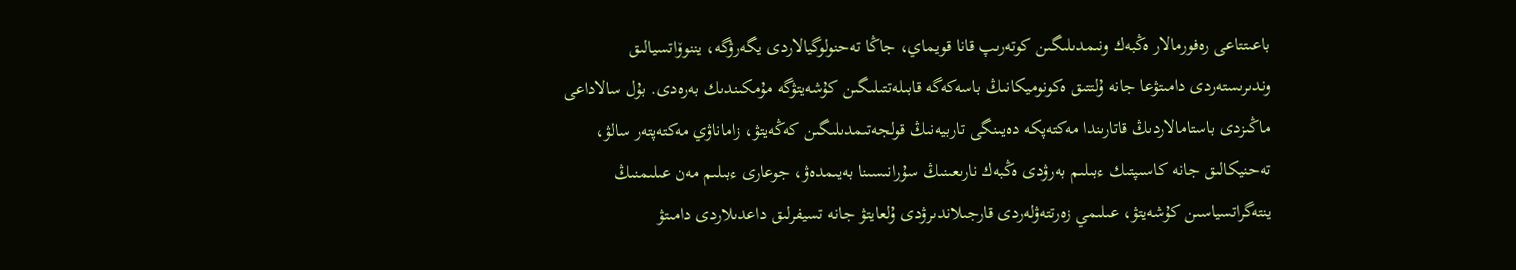باعىتتاعى رەفورمالار ەڭبەك ونىمدىلىگىن كوتەرىپ قانا قويماي، جاڭا تەحنولوگيالاردى يگەرۋگە، يننوۆاتسيالىق وندىرىستەردى دامىتۋعا جانە ۇلتتىق ەكونوميكانىڭ باسەكەگە قابىلەتتىلىگىن كۇشەيتۋگە مۇمكىندىك بەرەدى. بۇل سالاداعى ماڭىزدى باستامالاردىڭ قاتارىندا مەكتەپكە دەيىنگى تاربيەنىڭ قولجەتىمدىلىگىن كەڭەيتۋ، زاماناۋي مەكتەپتەر سالۋ، تەحنيكالىق جانە كاسىپتىك ءبىلىم بەرۋدى ەڭبەك نارىعىنىڭ سۇرانىسىنا بەيىمدەۋ، جوعارى ءبىلىم مەن عىلىمنىڭ ينتەگراتسياسىن كۇشەيتۋ، عىلىمي زەرتتەۋلەردى قارجىلاندىرۋدى ۇلعايتۋ جانە تسيفرلىق داعدىلاردى دامىتۋ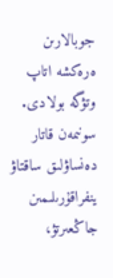جوبالارىن ەرەكشە اتاپ وتۋگە بولادى. سونىمەن قاتار دەنساۋلىق ساقتاۋ ينفراقۇرىلىمىن جاڭعىرتۋ،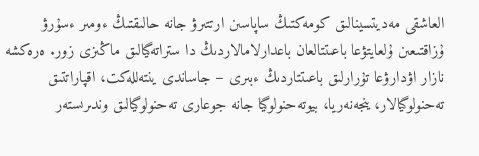العاشقى مەديتسينالىق كومەكتىڭ ساپاسىن ارتتىرۋ جانە حالىقتىڭ ءومىر ءسۇرۋ ۇزاقتىعىن ۇلعايتۋعا باعىتتالعان باعدارلامالاردىڭ دا ستراتەگيالىق ماڭىزى زور. ەرەكشە نازار اۋدارۋعا تۇرارلىق باعىتتاردىڭ ءبىرى – جاساندى ينتەللەكت، اقپاراتتىق تەحنولوگيالار، ينجەنەريا، بيوتەحنولوگيا جانە جوعارى تەحنولوگيالىق وندىرىستەر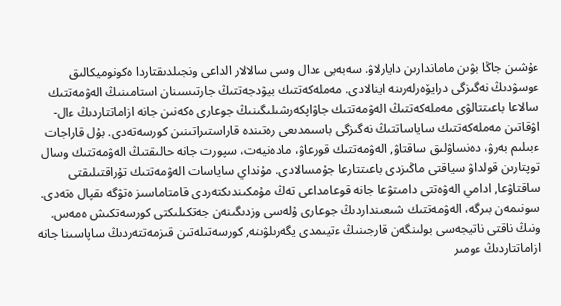ءۇشىن جاڭا بۋىن ماماندارىن دايارلاۋ. سەبەبى ءدال وسى سالالار الداعى ونجىلدىقتاردا ەكونوميكالىق ءوسۋدىڭ نەگىزگى درايۆەرلەرىنە اينالادى. مەملەكەتتىك بيۋدجەتتىڭ جارتىسىنان استامىنىڭ الەۋمەتتىك سالاعا باعىتتالۋى مەملەكەتتىڭ الەۋمەتتىك جاۋاپكەرشىلىگىنىڭ جوعارى ەكەنىن جانە ازاماتتاردىڭ ءال-اۋقاتىن مەملەكەتتىك ساياساتتىڭ نەگىزگى باسىمدىعى رەتىندە قاراستىراتىنىن كورسەتەدى. بۇل قاراجات ءبىلىم بەرۋ، دەنساۋلىق ساقتاۋ, الەۋمەتتىك قورعاۋ، مادەنيەت، سپورت جانە حالىقتىڭ الەۋمەتتىك وسال توپتارىن قولداۋ سياقتى ماڭىزدى باعىتتارعا جۇمسالادى. مۇنداي ساياسات الەۋمەتتىك تۇراقتىلىقتى ساقتاۋعا, ادامي الەۋەتتى دامىتۋعا جانە قوعامداعى تەڭ مۇمكىندىكتەردى قامتاماسىز ەتۋگە ىقپال ەتەدى. سونىمەن بىرگە، الەۋمەتتىك شىعىنداردىڭ جوعارى ۇلەسى وزدىگىنەن جەتكىلىكتى كورسەتكىش ەمەس. ونىڭ ناقتى ناتيجەسى بولىنگەن قارجىنىڭ ءتيىمدى يگەرىلۋىنە, كورسەتىلەتىن قىزمەتتەردىڭ ساپاسىنا جانە ازاماتتاردىڭ ءومىر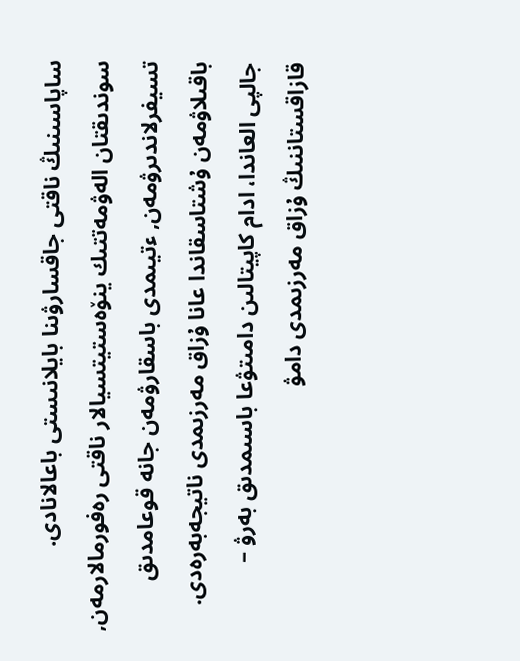ساپاسىنىڭ ناقتى جاقسارۋىنا بايلانىستى باعالانادى. سوندىقتان الەۋمەتتىك ينۆەستيتسيالار ناقتى رەفورمالارمەن, تسيفرلاندىرۋمەن, ءتيىمدى باسقارۋمەن جانە قوعامدىق باقىلاۋمەن ۇشتاسقاندا عانا ۇزاق مەرزىمدى ناتيجەبەرەدى. جالپى العاندا، ادام كاپيتالىن دامىتۋعا باسىمدىق بەرۋ – قازاقستاننىڭ ۇزاق مەرزىمدى دامۋ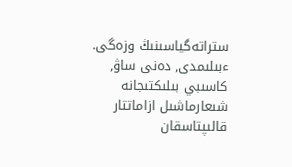ستراتەگياسىنىڭ وزەگى. ءبىلىمدى, دەنى ساۋ, كاسىبي بىلىكتىجانە شىعارماشىل ازاماتتار قالىپتاسقان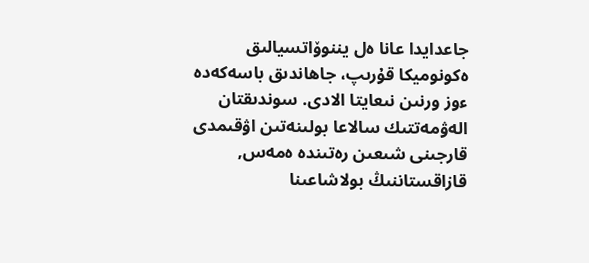جاعدايدا عانا ەل يننوۆاتسيالىق ەكونوميكا قۇرىپ، جاھاندىق باسەكەدە ءوز ورنىن نىعايتا الادى. سوندىقتان الەۋمەتتىك سالاعا بولىنەتىن اۋقىمدى قارجىنى شىعىن رەتىندە ەمەس, قازاقستاننىڭ بولاشاعىنا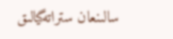سالىنعان ستراتەگيالىق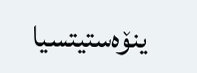ينۆەستيتسيا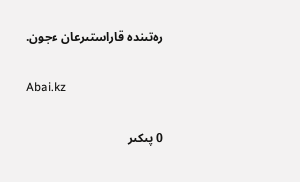رەتىندە قاراستىرعان ءجون.

Abai.kz

0 پىكىر